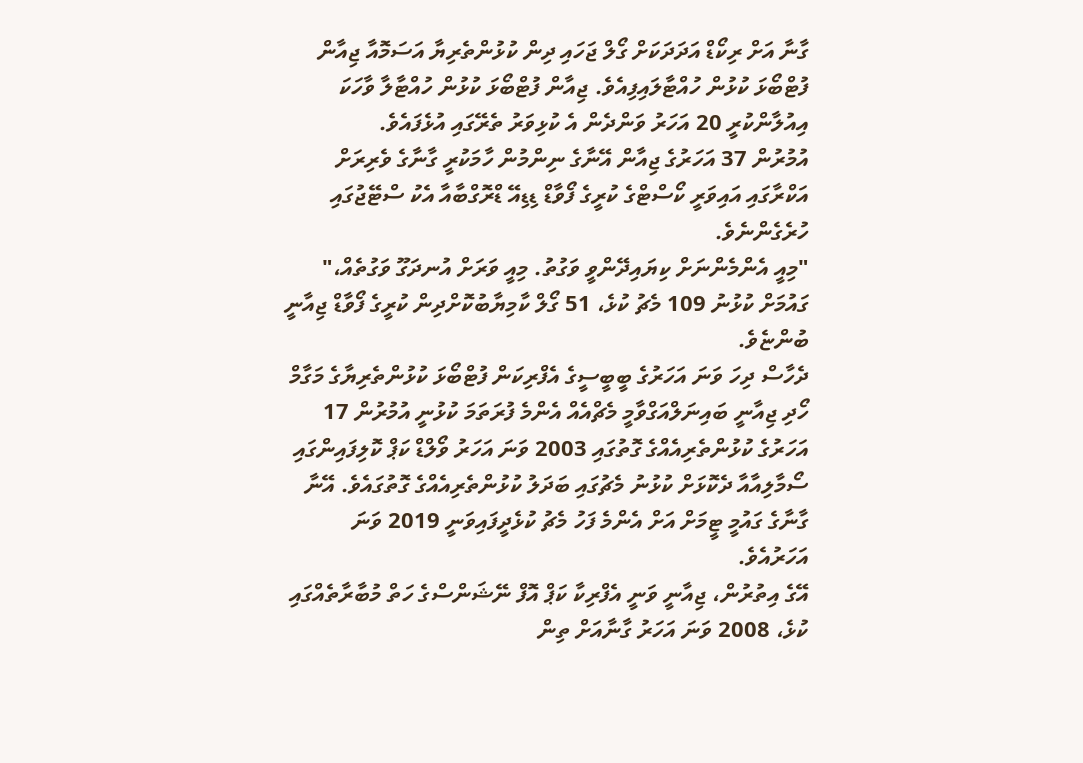ގާނާ އަށް ރިކޯޑް އަދަދަކަށް ގޯލް ޖަހައި ދިން ކުޅުންތެރިޔާ އަސަމޮއާ ޖިއާން ފުޓްބޯޅަ ކުޅުން ހުއްޓާލައިފިއެވެ. ޖިއާން ފުޓްބޯޅަ ކުޅުން ހުއްޓާލާ ވާހަކަ އިއުލާންކުރީ 20 އަހަރު ވަންދެން އެ ކުޅިވަރު ތެރޭގައި އުޅެފައެވެ.
އުމުރުން 37 އަހަރުގެ ޖިއާން އޭނާގެ ނިންމުން ހާމަކުރީ ގާނާގެ ވެރިރަށް އަކްރާގައި އައިވަރީ ކޯސްޓްގެ ކުރީގެ ފޯވާޑް ޑިޑިއޭ ޑްރޮގްބާއާ އެކު ސްޓޭޖުގައި ހުރެގެންނެވެ.
"މިއީ އެންމެންނަށް ކިޔައިދޭންވީ ވަގުތު. މިއީ ވަރަށް އުނދަގޫ ވަގުތެއް،" ގައުމަށް ކުޅުނު 109 މެޗު ކުޅެ، 51 ގޯލް ކާމިޔާބުކޮށްދިން ކުރީގެ ފޯވާޑް ޖިއާނީ ބުންޏެވެ.
ދެހާސް ދިހަ ވަނަ އަހަރުގެ ބީބީސީގެ އެފްރިކަން ފުޓްބޯޅަ ކުޅުންތެރިޔާގެ މަގާމް ހޯދި ޖިއާނީ ބައިނަލްއަގްވާމީ މެޗްއެއް އެންމެ ފުރަތަމަ ކުޅުނީ އުމުރުން 17 އަހަރުގެ ކުޅުންތެރިއެއްގެ ގޮތުގައި 2003 ވަނަ އަހަރު ވޯލްޑް ކަޕް ކޮލިފައިންގައި ސޯމާލިއާއާ ދެކޮޅަށް ކުޅުނު މެޗުގައި ބަދަލު ކުޅުންތެރިއެއްގެ ގޮތުގައެވެ. އޭނާ ގާނާގެ ގައުމީ ޓީމަށް އަށް އެންމެ ފަހު މެޗު ކުޅެދީފައިވަނީ 2019 ވަނަ އަހަރުއެވެ.
އޭގެ އިތުރުން، ޖިއާނީ ވަނީ އެފްރިކާ ކަޕް އޮފް ނޭޝަންސްގެ ހަތް މުބާރާތެއްގައި ކުޅެ، 2008 ވަނަ އަހަރު ގާނާއަށް ތިން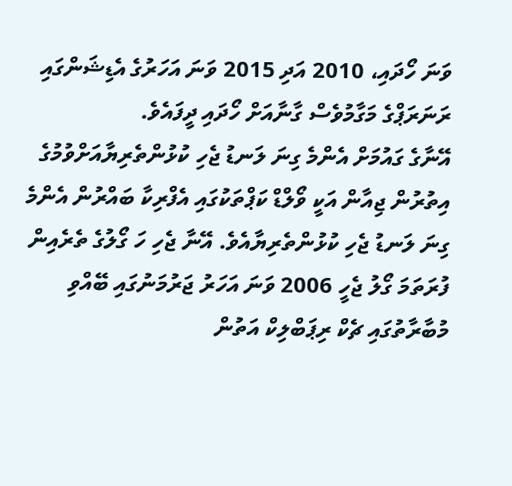ވަނަ ހޯދައި، 2010 އަދި 2015 ވަނަ އަހަރުގެ އެޑިޝަންގައި ރަނަރަޕްގެ މަގާމުވެސް ގާނާއަށް ހޯދައި ދީފައެވެ.
އޭނާގެ ގައުމަށް އެންމެ ގިނަ ލަނޑު ޖެހި ކުޅުންތެރިޔާއަށްވުމުގެ އިތުރުން ޖިއާން އަކީ ވޯލްޑް ކަޕްތަކުގައި އެފްރިކާ ބައްރުން އެންމެ ގިނަ ލަނޑު ޖެހި ކުޅުންތެރިޔާއެވެ. އޭނާ ޖެހި ހަ ގޯލުގެ ތެރެއިން ފުރަތަމަ ގޯލު ޖެހީ 2006 ވަނަ އަހަރު ޖަރުމަނުގައި ބޭއްވި މުބާރާތުގައި ޗެކް ރިޕަބްލިކް އަތުން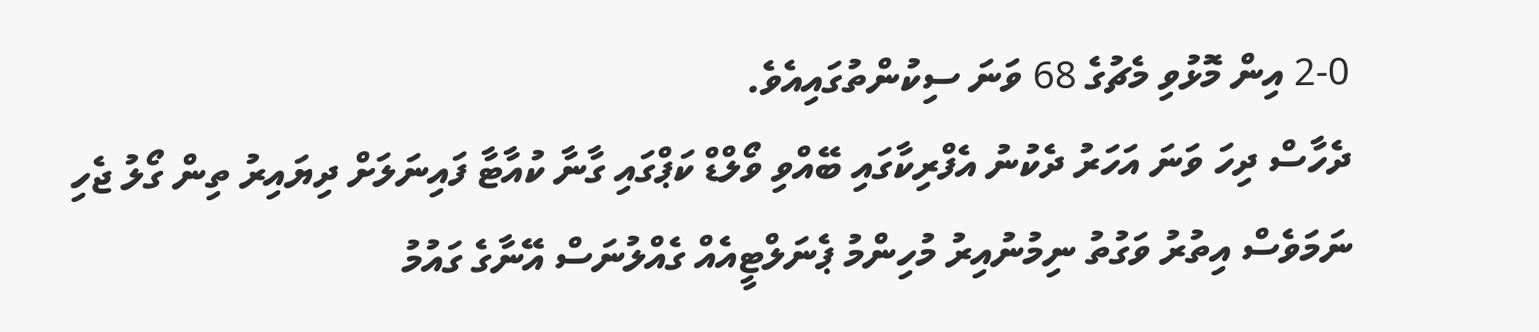2-0 އިން މޮޅުވި މެޗުގެ 68 ވަނަ ސިކުންތުގައިއެވެ.
ދެހާސް ދިހަ ވަނަ އަހަރު ދެކުނު އެފްރިކާގައި ބޭއްވި ވޯލްޑް ކަޕްގައި ގާނާ ކުއާޓާ ފައިނަލަށް ދިޔައިރު ތިން ގޯލު ޖެހި ނަމަވެސް އިތުރު ވަގުތު ނިމުނުއިރު މުހިންމު ޕެނަލްޓީއެއް ގެއްލުނަސް އޭނާގެ ގައުމު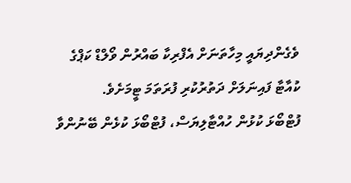ވެގެންދިޔައީ މިހާތަނަށް އެފްރިކާ ބައްރުން ވޯލްޑް ކަޕްގެ ކުއާޓާ ފައިނަލަށް ދަތުރުކުރި ފުރަތަމަ ޓީމަށެވެ.
ފުޓްބޯޅަ ކުޅުން ހުއްޓާލިޔަސް، ފުޓްބޯޅަ ކުޅެން ބޭނުންވާ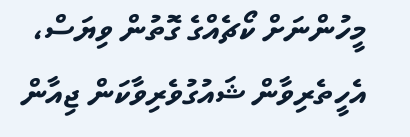މީހުންނަށް ކޯޗެއްގެ ގޮތުން ވިޔަސް، އެހީތެރިވާން ޝައުގުވެރިވާކަން ޖިއާން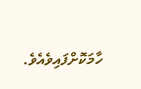ހާމަކޮށްފައިވެއެވެ.